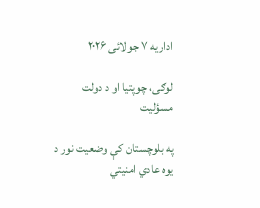اداریه ۷ جولائی ۲۰۲۶

لوګی، چوپتیا او د دولت مسؤلیت

په بلوچستان کې وضعیت نور د یوه عادي امنیتي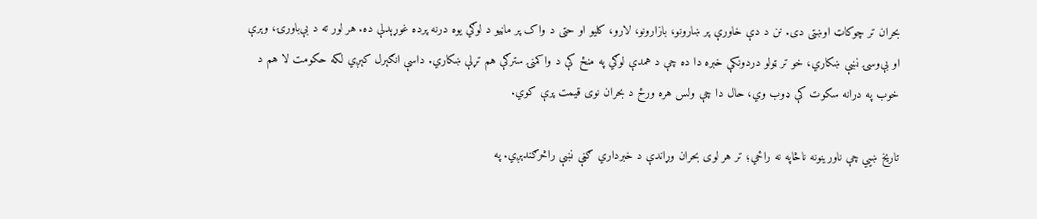بحران تر چوکاټ اوښتی دی. نن د دې خاورې پر ښارونو، بازارونو، لارو، کلیو او حتی د واک پر ماڼیو د لوګي یوه درنه پرده غوړېدلې ده. هر لور ته د بې‌باورۍ، وېرې او بې‌وسۍ نښې ښکاري، خو تر ټولو دردونکې خبره دا ده چې د همدې لوګي په منځ کې د واکمنۍ سترګې هم تړلې ښکاري. داسې انګېرل کېږي لکه حکومت لا هم د خوب په درانه سکوت کې ډوب وي، حال دا چې ولس هره ورځ د بحران نوی قیمت پرې کوي.

تاریخ ښيي چې ناورینونه ناڅاپه نه راځي؛ تر هر لوی بحران وړاندې د خبرداري ګڼې نښې راڅرګندېږي. په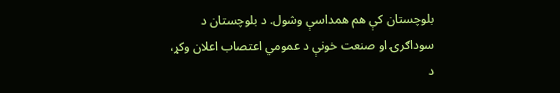بلوچستان کې هم همداسې وشول. د بلوچستان د سوداګرۍ او صنعت خونې د عمومي اعتصاب اعلان وکړ، د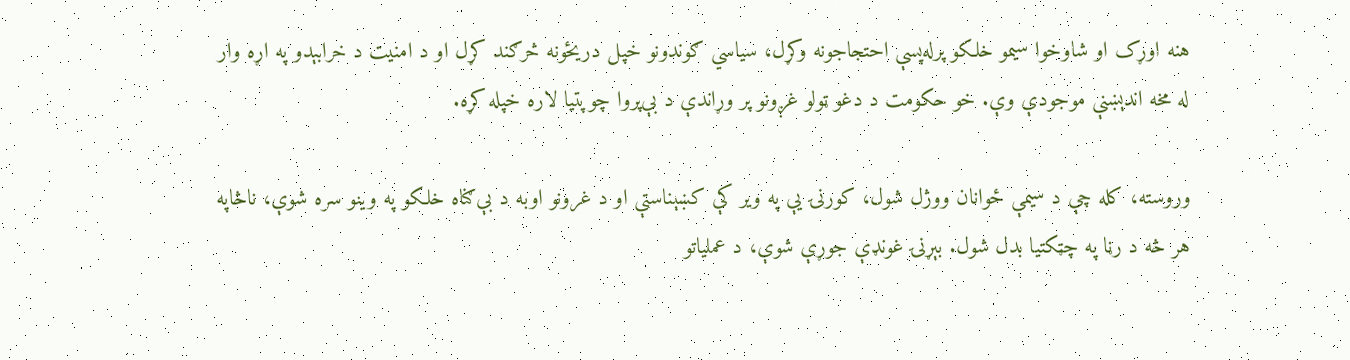هنه اوړک او شاوخوا سیمو خلکو پرله‌پسې احتجاجونه وکړل، سیاسي ګوندونو خپل دریځونه څرګند کړل او د امنیت د خرابېدو په اړه وار له مخه اندېښنې موجودې وې. خو حکومت د دغو ټولو غږونو پر وړاندې د بې‌پروا چوپتیا لاره خپله کړه.

وروسته، کله چې د سیمې ځوانان ووژل شول، کورنۍ یې په ویر کې کښېناستې او د غرونو اوبه د بې‌ګناه خلکو په وینو سره شوې، ناڅاپه هر څه د رڼا په چټکتیا بدل شول. بېړنۍ غونډې جوړې شوې، د عملیاتو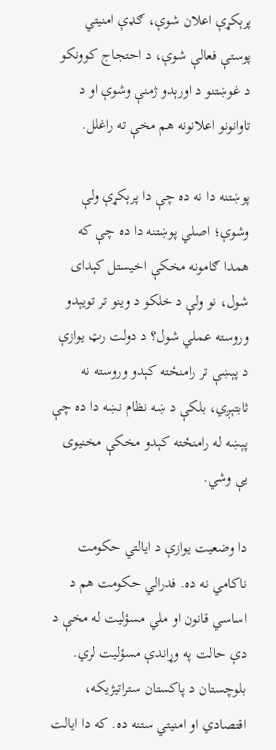پرېکړې اعلان شوې، ګډې امنیتي پوستې فعالې شوې، د احتجاج کوونکو د غوښتنو د اورېدو ژمنې وشوې او د تاوانونو اعلانونه هم مخې ته راغلل.

پوښتنه دا نه ده چې دا پرېکړې ولې وشوې؛ اصلي پوښتنه دا ده چې که همدا ګامونه مخکې اخیستل کېدای شول، نو ولې د خلکو د وینو تر تویېدو وروسته عملي شول؟ د دولت رټ یوازې د پېښې تر رامنځته کېدو وروسته نه ثابتېږي، بلکې د ښه نظام نښه دا ده چې پېښه له رامنځته کېدو مخکې مخنیوی یې وشي.

دا وضعیت یوازې د ایالتي حکومت ناکامي نه ده. فدرالي حکومت هم د اساسي قانون او ملي مسؤلیت له مخې د دې حالت په وړاندې مسؤلیت لري. بلوچستان د پاکستان ستراتیژیکه، اقتصادي او امنیتي ستنه ده. که دا ایالت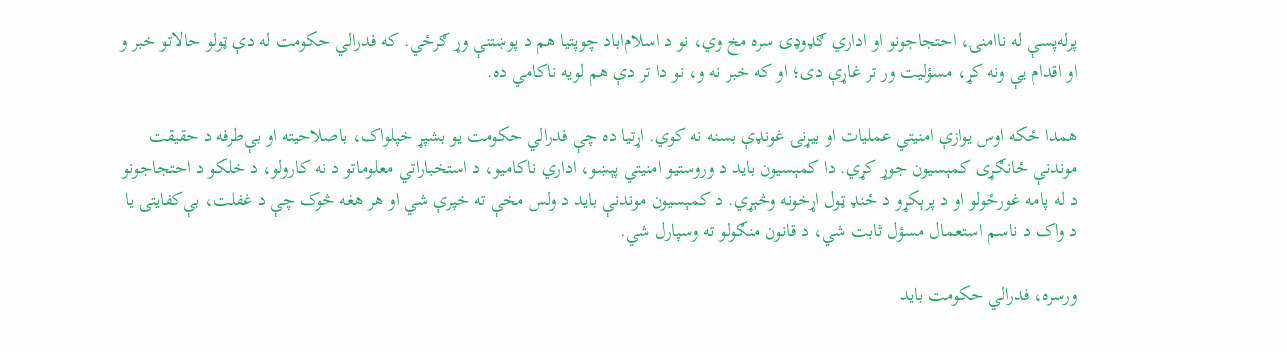پرله‌پسې له ناامنۍ، احتجاجونو او اداري ګډوډۍ سره مخ وي، نو د اسلام‌اباد چوپتیا هم د پوښتنې وړ ګرځي. که فدرالي حکومت له دې ټولو حالاتو خبر و او اقدام یې ونه کړ، مسؤلیت ور تر غاړې دی؛ او که خبر نه و، نو دا تر دې هم لویه ناکامي ده.

همدا ځکه اوس یوازې امنیتي عملیات او بیړنۍ غونډې بسنه نه کوي. اړتیا ده چې فدرالي حکومت یو بشپړ خپلواک، باصلاحیته او بې‌طرفه د حقیقت موندنې ځانګړی کمېسیون جوړ کړي. دا کمېسیون باید د وروستیو امنیتي پېښو، اداري ناکامیو، د استخباراتي معلوماتو د نه کارولو، د خلکو د احتجاجونو د له پامه غورځولو او د پرېکړو د ځنډ ټول اړخونه وڅېړي. د کمېسیون موندنې باید د ولس مخې ته خپرې شي او هر هغه څوک چې د غفلت، بې‌کفایتۍ یا د واک د ناسم استعمال مسؤل ثابت شي، د قانون منګولو ته وسپارل شي.

ورسره، فدرالي حکومت باید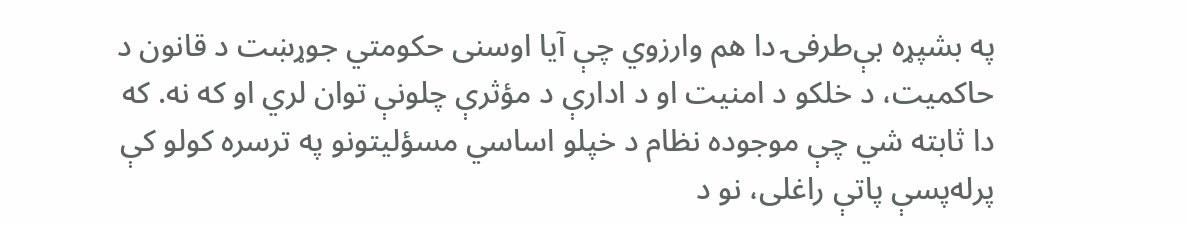په بشپړه بې‌طرفۍ دا هم وارزوي چې آیا اوسنی حکومتي جوړښت د قانون د حاکمیت، د خلکو د امنیت او د ادارې د مؤثرې چلونې توان لري او که نه. که دا ثابته شي چې موجوده نظام د خپلو اساسي مسؤلیتونو په ترسره کولو کې پرله‌پسې پاتې راغلی، نو د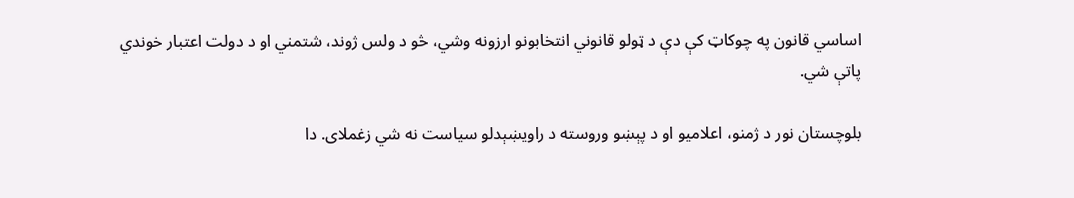اساسي قانون په چوکاټ کې دې د ټولو قانوني انتخابونو ارزونه وشي، څو د ولس ژوند، شتمني او د دولت اعتبار خوندي پاتې شي.

بلوچستان نور د ژمنو، اعلامیو او د پېښو وروسته د راویښېدلو سیاست نه شي زغملای. دا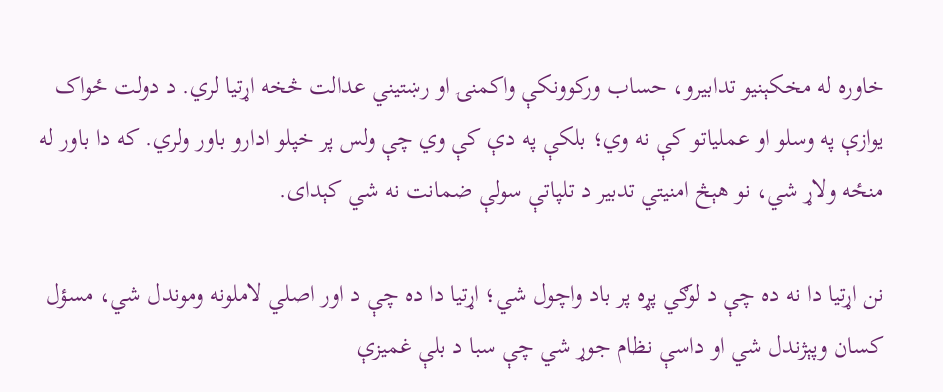خاوره له مخکېنیو تدابیرو، حساب ورکوونکې واکمنۍ او رښتیني عدالت څخه اړتیا لري. د دولت ځواک یوازې په وسلو او عملیاتو کې نه وي؛ بلکې په دې کې وي چې ولس پر خپلو ادارو باور ولري. که دا باور له منځه ولاړ شي، نو هېڅ امنیتي تدبیر د تلپاتې سولې ضمانت نه شي کېدای.

نن اړتیا دا نه ده چې د لوګي پړه پر باد واچول شي؛ اړتیا دا ده چې د اور اصلي لاملونه وموندل شي، مسؤل کسان وپېژندل شي او داسې نظام جوړ شي چې سبا د بلې غمیزې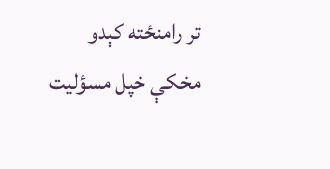تر رامنځته کېدو مخکې خپل مسؤلیت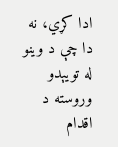ادا کړي، نه دا چې د وینو له تویېدو وروسته د اقدام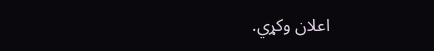اعلان وکړي.